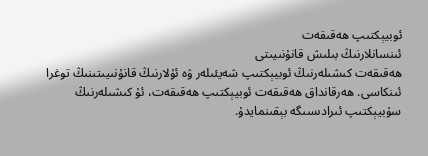ئوبيېكتىپ ھەقىقەت
ئىنسانلارنىڭ بىلىش قانۇنىيىتى
ھەقىقەت كىشىلەرنىڭ ئوبيېكتىپ شەيئىلەر ۋە ئۇلارنىڭ قانۇنىيىتىنىڭ توغرا ئىنكاسى. ھەرقانداق ھەقىقەت ئوبيېكتىپ ھەقىقەت، ئۇ كىشىلەرنىڭ سۇبيېكتىپ ئىرادىسىگە بېقىنمايدۇ.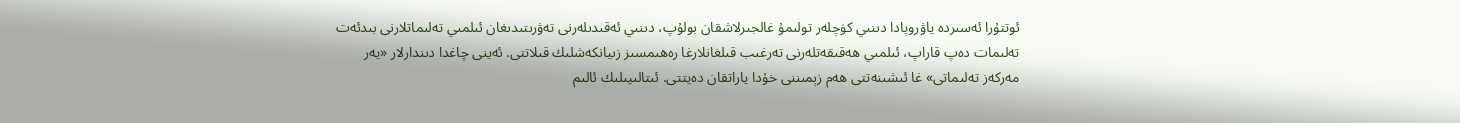ئوتتۇرا ئەسىردە ياۋروپادا دىنىي كۈچلەر تولىمۇ غالجىرلاشقان بولۇپ، دىنىي ئەقىدىلەرنى تەۋرىتىدىغان ئىلمىي تەلىماتلارنى بىدئەت تەلىمات دەپ قاراپ، ئىلمىي ھەقىقەتلەرنى تەرغىب قىلغانلارغا رەھىمسىز زىيانكەشلىك قىلاتتى. ئەينى چاغدا دىندارلار «يەر مەركەز تەلىماتى» غا ئىشىنەتتى ھەم زېمىننى خۇدا ياراتقان دەيتتى. ئىتالىيىلىك ئالىم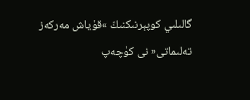گالىلىي كوپېرنىكنىڭ »قۇياش مەركەز تەلىماتى« نى كۈچەپ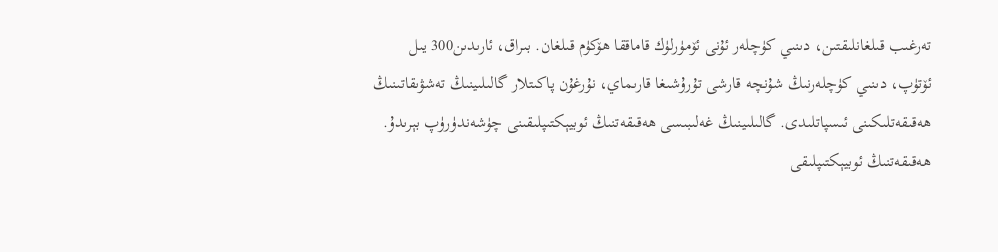تەرغىب قىلغانلىقتىن، دىنىي كۈچلەر ئۇنى ئۆمۈرلۈك قاماققا ھۆكۈم قىلغان. بىراق، ئارىدىن300 يىل ئۆتۈپ، دىنىي كۈچلەرنىڭ شۇنچە قارشى تۇرۇشىغا قارىماي، نۇرغۇن پاكىتلار گالىلىينىڭ تەشۋىقاتىنىڭ ھەقىقەتلىكىنى ئىسپاتلىدى. گالىلىينىڭ غەلىبىسى ھەقىقەتنىڭ ئوبيېكتىپلىقىنى چۈشەندۈرۈپ بېرىدۇ.
ھەقىقەتنىڭ ئوبيېكتىپلىقى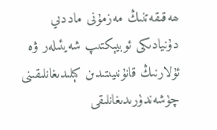ھەقىقەتنىڭ مەزمۇنى ماددىي دۇنيادىكى ئوبيېكتىپ شەيئىلەر ۋە ئۇلارنىڭ قانۇنىيىتىدىن كېلىدىغانلىقىنى چۈشەندۈرىدىغانلىقى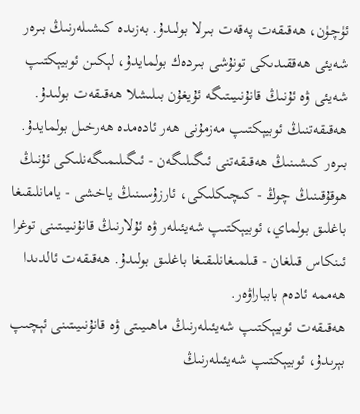ئۈچۈن، ھەقىقەت پەقەت بىرلا بولىدۇ. بەزىدە كىشىلەرنىڭ بىرەر شەيئى ھەققىدىكى تونۇشى بىردەك بولمايدۇ، لېكىن ئوبيېكتىپ شەيئى ۋە ئۇنىڭ قانۇنىيىتىگە ئۇيغۇن بىلىشلا ھەقىقەت بولىدۇ. ھەقىقەتنىڭ ئوبيېكتىپ مەزمۇنى ھەر ئادەمدە ھەرخىل بولمايدۇ. بىرەر كىشىنىڭ ھەقىقەتنى ئىگىلىگەن - ئىگىلىمىگەنلىكى ئۇنىڭ ھوقۇقىنىڭ چوڭ - كىچىكلىكى، ئارزۇسىنىڭ ياخشى - يامانلىقىغا باغلىق بولماي، ئوبيېكتىپ شەيئىلەر ۋە ئۇلارنىڭ قانۇنىيىتىنى توغرا ئىنكاس قىلغان - قىلمىغانلىقىغا باغلىق بولىدۇ. ھەقىقەت ئالدىدا ھەممە ئادەم بابباراۋەر.
ھەقىقەت ئوبيېكتىپ شەيئىلەرنىڭ ماھىيىتى ۋە قانۇنىيىتىنى ئېچىپ بېرىدۇ، ئوبيېكتىپ شەيئىلەرنىڭ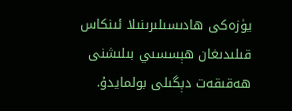يۈزەكى ھادىسىلىرىنىلا ئىنكاس قىلىدىغان ھېسسىي بىلىشنى ھەقىقەت دېگىلى بولمايدۇ.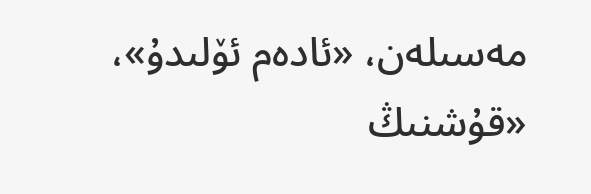مەسىلەن، «ئادەم ئۆلىدۇ»، «قۇشنىڭ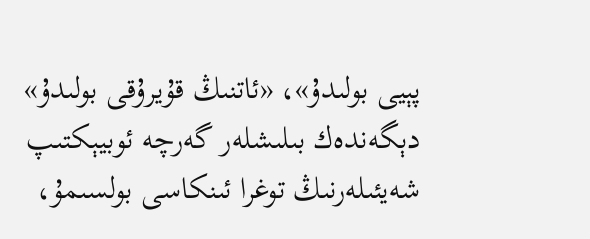پېيى بولىدۇ»، «ئاتنىڭ قۇيرۇقى بولىدۇ» دېگەندەك بىلىشلەر گەرچە ئوبيېكتىپ شەيئىلەرنىڭ توغرا ئىنكاسى بولسىمۇ،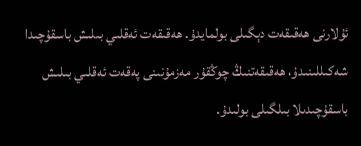ئۇلارنى ھەقىقەت دېگىلى بولمايدۇ. ھەقىقەت ئەقلىي بىلىش باسقۇچىدا شەكىللىنىدۇ، ھەقىقەتنىڭ چوڭقۇر مەزمۇنىنى پەقەت ئەقلىي بىلىش باسقۇچىدىلا بىلگىلى بولىدۇ.